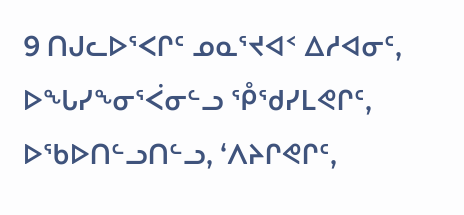9 ᑎᒍᓚᐅᕐᐸᒋᑦ ᓄᓇᕐᔪᐊᑉ ᐃᓱᐊᓂᑦ, ᐅᖓᓯᖕᓂᕐᐹᓂᓪᓗ ᕾᖁᓯᒪᕙᒋᑦ, ᐅᖃᐅᑎᓪᓗᑎᓪᓗ, ‘ᐱᔨᒋᕙᒋᑦ,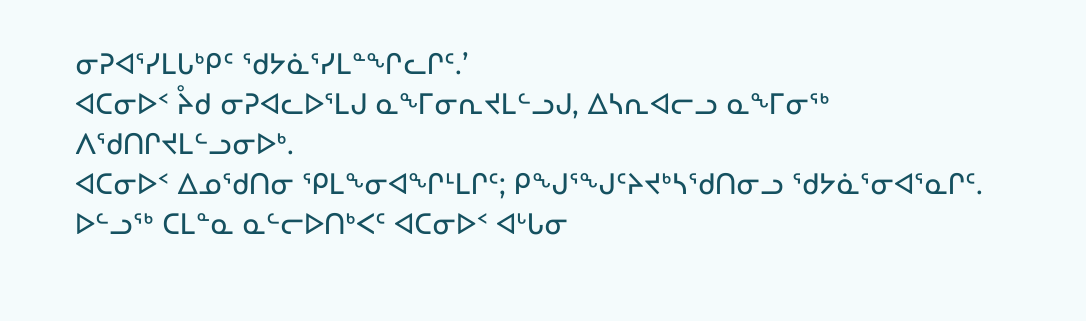ᓂᕈᐊᕐᓯᒪᒐᒃᑭᑦ ᖁᔭᓈᕐᓯᒪᓐᖏᓚᒋᑦ.’
ᐊᑕᓂᐅᑉ ᔧᑯ ᓂᕈᐊᓚᐅᕐᒪᒍ ᓇᖕᒥᓂᕆᔪᒪᓪᓗᒍ, ᐃᓴᕆᐊᓕᓗ ᓇᖕᒥᓂᖅ ᐱᖁᑎᒋᔪᒪᓪᓗᓂᐅᒃ.
ᐊᑕᓂᐅᑉ ᐃᓄᖁᑎᓂ ᕿᒪᖕᓂᐊᖏᒻᒪᒋᑦ; ᑭᖑᕐᖑᑦᔨᔪᒃᓴᖁᑎᓂᓗ ᖁᔭᓈᕐᓂᐊᕐᓇᒋᑦ.
ᐅᓪᓗᖅ ᑕᒪᓐᓇ ᓇᓪᓕᐅᑎᒃᐸᑦ ᐊᑕᓂᐅᑉ ᐊᒡᒐᓂ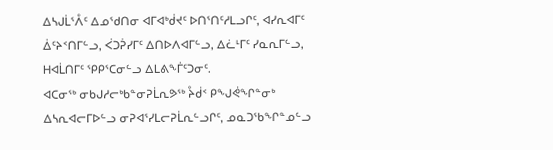ᐃᓴᒍᒫᕐᐰᑦ ᐃᓄᖁᑎᓂ ᐊᒥᐊᒃᑰᔪᑦ ᐅᑎᕐᑎᑦᓱᒪᓗᒋᑦ, ᐊᓯᕆᐊᒥᑦ ᐄᑦᔨᑉᑎᒥᓪᓗ, ᐹᑐᕉᓯᒥᑦ ᐃᑎᐅᐱᐊᒥᓪᓗ, ᐃᓛᒻᒥᑦ ᓯᓇᕆᒥᓪᓗ, ᕼᐊᒫᑎᒥᑦ ᕿᑭᕐᑕᓂᓪᓗ ᐃᒪᕕᖕᒦᑦᑐᓂᑦ.
ᐊᑕᓂᖅ ᓂᑲᒍᓱᓕᒃᑲᓐᓂᕈᒫᕆᕗᖅ ᔧᑰᑉ ᑭᖑᕚᖏᓐᓂᒃ ᐃᓴᕆᐊᓕᒥᐅᓪᓗ ᓂᕈᐊᕐᓯᒪᓕᕈᒫᕆᓪᓗᒋᑦ, ᓄᓇᑐᖃᖏᓐᓄᓪᓗ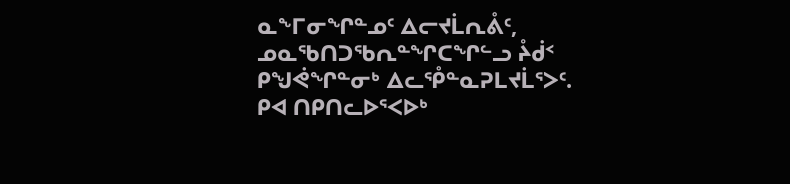ᓇᖕᒥᓂᖏᓐᓄᑦ ᐃᓕᔪᒫᕆᕔᑦ, ᓄᓇᖃᑎᑐᖃᕆᓐᖏᑕᖏᓪᓗ ᔧᑰᑉ ᑭᖑᕚᖏᓐᓂᒃ ᐃᓚᕾᓐᓇᕈᒪᔪᒫᕐᐳᑦ.
ᑭᐊ ᑎᑭᑎᓚᐅᕐᐸᐅᒃ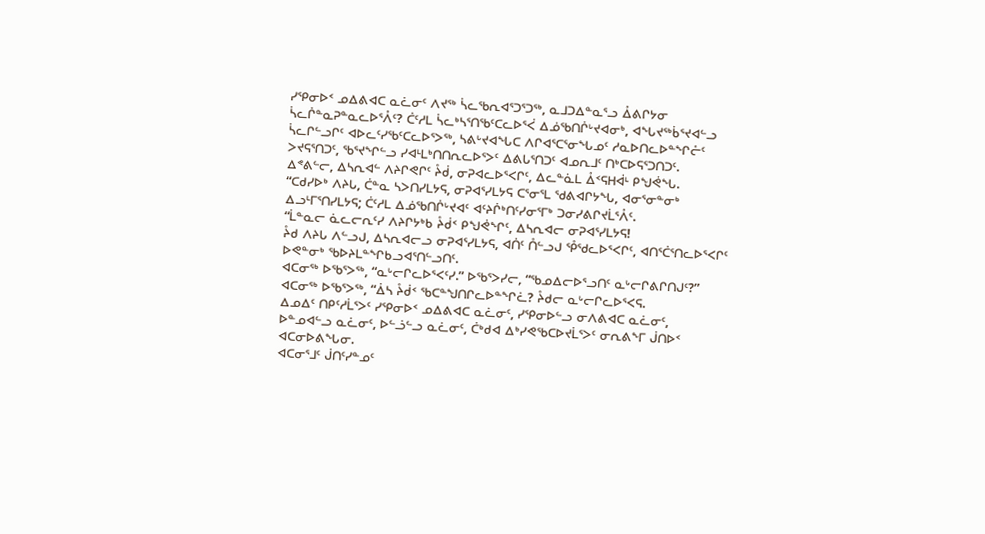ᓯᕿᓂᐅᑉ ᓄᐃᕕᐊᑕ ᓇᓛᓂᑦ ᐱᔪᖅ ᓵᓚᖃᕆᐊᕐᑐᕐᑐᖅ, ᓇᒧᑐᐃᓐᓇᕐᓗ ᐂᕕᒋᔭᓂ ᓵᓚᒌᓐᓇᕈᓐᓇᓚᐅᕐᐰᑦ? ᑖᑦᓱᒪ ᓵᓚᒃᓴᕐᑎᖃᑦᑕᓚᐅᕐᐹ ᐃᓅᖃᑎᒌᒡᔪᐊᓂᒃ, ᐊᖓᔪᖅᑳᕐᔪᐊᓪᓗ ᓵᓚᒋᓪᓗᒋᑦ ᐊᐅᓚᑦᓯᖃᑦᑕᓚᐅᕐᐳᖅ, ᓴᕕᒡᔪᐊᖓᑕ ᐱᒋᐊᕐᑕᕐᓂᖓᓄᑦ ᓱᓇᐅᑎᓚᐅᓐᖏᓔᑦ ᐳᔪᕋᕐᑎᑐᑦ, ᖃᕐᔪᖏᓪᓗ ᓯᐊᒻᒪᒃᑎᑎᕆᓚᐅᕐᐳᑦ ᐃᕕᒐᕐᑎᑐᑦ ᐊᓄᕆᒧᑦ ᑎᒃᑕᐅᕋᕐᑐᑎᑐᑦ.
ᐃᕝᕕᓪᓕ, ᐃᓴᕆᐊᓪ ᐱᔨᒋᕙᒋᑦ ᔧᑰ, ᓂᕈᐊᓚᐅᕐᐸᒋᑦ, ᐃᓚᓐᓈᒪ ᐂᑉᕋᕼᐋᒻ ᑭᖑᕚᖓ.
“ᑕᑯᓯᐅᒃ ᐱᔨᒐ, ᑖᓐᓇ ᓴᐳᑎᓯᒪᔭᕋ, ᓂᕈᐊᕐᓯᒪᔭᕋ ᑕᕐᓂᕐᒪ ᖁᕕᐊᒋᔭᖓ, ᐊᓂᕐᓂᓐᓂᒃ ᐃᓗᒻᒥᕐᑎᓯᒪᔭᕋ; ᑖᑦᓱᒪ ᐃᓅᖃᑎᒌᒡᔪᐊᑦ ᐊᑦᔨᒌᒃᑎᑦᓯᓂᕐᒥᒃ ᑐᓂᓯᕕᒋᔪᒫᕐᐰᑦ.
“ᒫᓐᓇᓕ ᓈᓚᓕᕆᑦᓯ ᐱᔨᒋᔭᒃᑲ ᔧᑰᑉ ᑭᖑᕚᖏᑦ, ᐃᓴᕆᐊᓕ ᓂᕈᐊᕐᓯᒪᔭᕋ!
ᔧᑯ ᐱᔨᒐ ᐱᓪᓗᒍ, ᐃᓴᕆᐊᓕᓗ ᓂᕈᐊᕐᓯᒪᔭᕋ, ᐊᑏᑦ ᑍᓪᓗᒍ ᕾᖁᓚᐅᕐᐸᒋᑦ, ᐊᑎᕐᑖᕐᑎᓚᐅᕐᐸᒋᑦ ᐅᕙᓐᓂᒃ ᖃᐅᔨᒪᓐᖏᑲᓗᐊᕐᑎᓪᓗᑎᑦ.
ᐊᑕᓂᖅ ᐅᖃᕐᐳᖅ, “ᓇᒡᓕᒋᓚᐅᕐᐸᑦᓯ.” ᐅᖃᕐᐳᓯᓕ, “ᖃᓄᐃᓕᐅᕐᓗᑎᑦ ᓇᒡᓕᒋᕕᒋᑎᒍᑦ?” ᐊᑕᓂᖅ ᐅᖃᕐᐳᖅ, “ᐄᓴ ᔧᑰᑉ ᖃᑕᓐᖑᑎᒋᓚᐅᓐᖏᓛ? ᔧᑯᓕ ᓇᒡᓕᒋᓚᐅᕐᐸᕋ.
ᐃᓄᐃᑦ ᑎᑭᑦᓱᒫᕐᐳᑦ ᓯᕿᓂᐅᑉ ᓄᐃᕕᐊᑕ ᓇᓛᓂᑦ, ᓯᕿᓂᐅᓪᓗ ᓂᐱᕕᐊᑕ ᓇᓛᓂᑦ, ᐅᓐᓄᐊᓪᓗ ᓇᓛᓂᑦ, ᐅᓪᓘᓪᓗ ᓇᓛᓂᑦ, ᑖᒃᑯᐊ ᐃᒃᓯᕙᖃᑕᐅᔪᒫᕐᐳᑦ ᓂᕆᕕᖕᒥ ᒎᑎᐅᑉ ᐊᑕᓂᐅᕕᖓᓂ.
ᐊᑕᓂᕐᒧᑦ ᒎᑎᑦᓯᓐᓄᑦ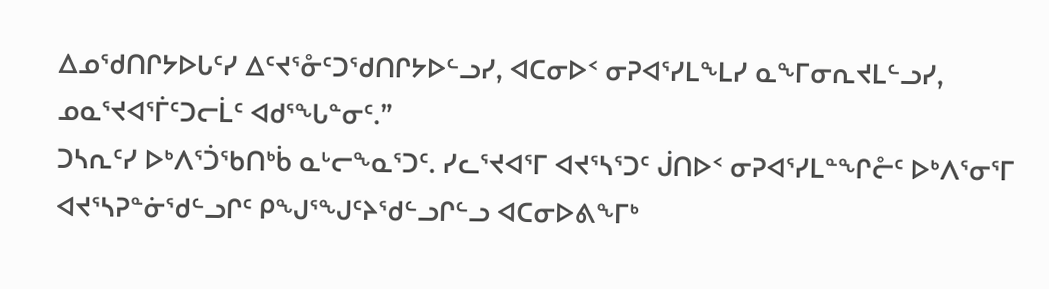ᐃᓄᖁᑎᒋᔭᐅᒐᑦᓯ ᐃᑦᔪᕐᓁᑦᑐᖁᑎᒋᔭᐅᓪᓗᓯ, ᐊᑕᓂᐅᑉ ᓂᕈᐊᕐᓯᒪᖕᒪᓯ ᓇᖕᒥᓂᕆᔪᒪᓪᓗᓯ, ᓄᓇᕐᔪᐊᕐᒦᑦᑐᓕᒫᑦ ᐊᑯᕐᖓᓐᓂᑦ.”
ᑐᓴᕆᑦᓯ ᐅᒃᐱᕐᑑᖃᑎᒃᑳ ᓇᒡᓕᖕᓇᕐᑐᑦ. ᓯᓚᕐᔪᐊᕐᒥ ᐊᔪᕐᓴᕐᑐᑦ ᒎᑎᐅᑉ ᓂᕈᐊᕐᓯᒪᓐᖏᓔᑦ ᐅᒃᐱᕐᓂᕐᒥ ᐊᔪᕐᓴᕈᓐᓃᖁᓪᓗᒋᑦ ᑭᖑᕐᖑᑦᔨᖁᓪᓗᒋᓪᓗ ᐊᑕᓂᐅᕕᖕᒥᒃ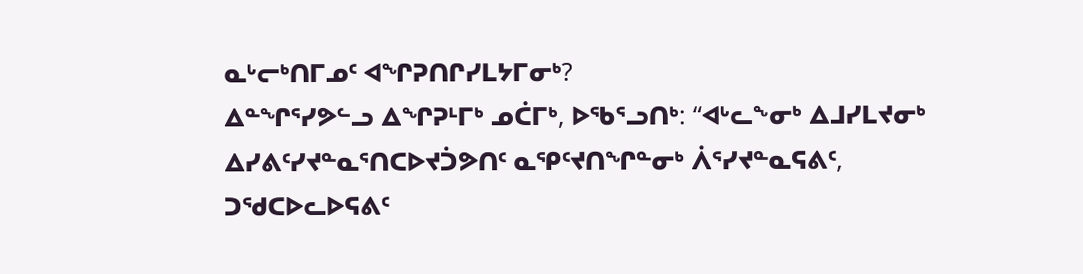ᓇᒡᓕᒃᑎᒥᓄᑦ ᐊᖏᕈᑎᒋᓯᒪᔭᒥᓂᒃ?
ᐃᓐᖏᕐᓯᕗᓪᓗ ᐃᖏᕈᒻᒥᒃ ᓄᑖᒥᒃ, ᐅᖃᕐᓗᑎᒃ: “ᐊᒡᓚᖕᓂᒃ ᐃᒧᓯᒪᔪᓂᒃ ᐃᓯᕕᑦᓯᔪᓐᓇᕐᑎᑕᐅᔪᑑᕗᑎᑦ ᓇᕿᑦᔪᑎᖏᓐᓂᒃ ᐲᕐᓯᔪᓐᓇᕋᕕᑦ, ᑐᖁᑕᐅᓚᐅᕋᕕᑦ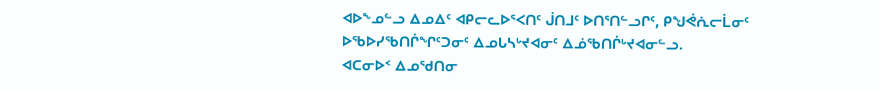ᐊᐅᖕᓄᓪᓗ ᐃᓄᐃᑦ ᐊᑭᓕᓚᐅᕐᐸᑎᑦ ᒎᑎᒧᑦ ᐅᑎᕐᑎᓪᓗᒋᑦ, ᑭᖑᕚᕇᓕᒫᓂᑦ ᐅᖃᐅᓯᖃᑎᒌᖏᑦᑐᓂᑦ ᐃᓄᒐᓴᒡᔪᐊᓂᑦ ᐃᓅᖃᑎᒌᒡᔪᐊᓂᓪᓗ.
ᐊᑕᓂᐅᑉ ᐃᓄᖁᑎᓂ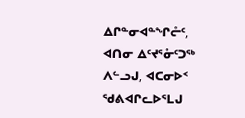ᐃᒋᓐᓂᐊᓐᖏᓔᑦ, ᐊᑎᓂ ᐃᑦᔪᕐᓁᑦᑐᖅ ᐱᓪᓗᒍ, ᐊᑕᓂᐅᑉ ᖁᕕᐊᒋᓚᐅᕐᒪᒍ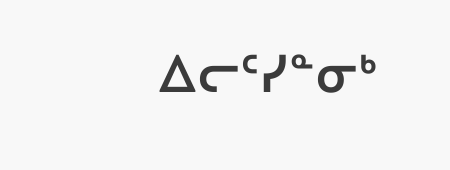ᐃᓕᑦᓯᓐᓂᒃ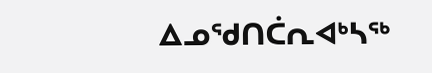ᐃᓄᖁᑎᑖᕆᐊᒃᓴᖅ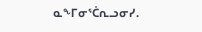ᓇᖕᒥᓂᕐᑖᕆᓗᓂᓯ.